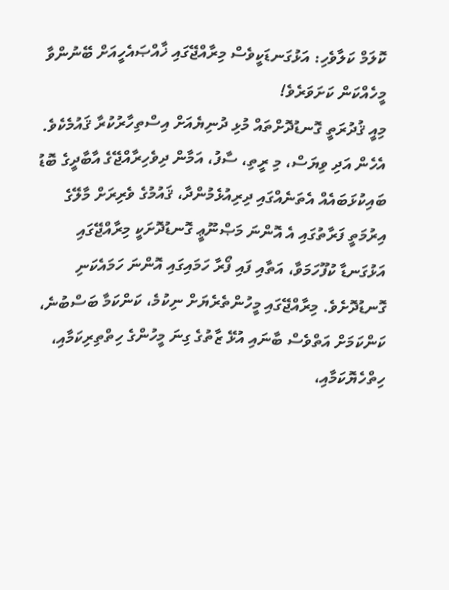ކޮލަމް ކަލާވެހި: އަޅުގަނޑަކީވެސް މިރާއްޖޭގައި ޚާއްޞައެހީއަށް ބޭނުންވާ މީހެއްކަން ކަށަވަރެވެ!
މިއީ ޤުދުރަތީ ގޮނޑުދޮށްތައް މުޅި ދުނިޔެއަށް އިސްތިހާރުކުރާ ޤައުމެކެވެ. އެހެން އަދި ވިޔަސް، މި ރީތި، ސާފު، އަމާން ދިވެހިރާއްޖޭގެ އާބާދީގެ ބޮޑު ބައިކުޅަބައެއް އެތަނެއްގައި ދިރިއުޅެމުންދާ، ޤައުމުގެ ވެރިރަށް މާލޭގެ އިރުމަތީ ފަރާތުގައި އެ އޮންނަ މަޞްނޫޢީ ގޮނޑުދޮށަކީ މިރާއްޖޭގައި އަޅުގަނޑާ ކުފޫހަމަވާ، އަތާއި ފައި ފޯރާ ހަމައިގައި އޮންނަ ހަމައެކަނި ގޮނޑުދޮށެވެ. މިރާއްޖޭގައި މީހުންތެރެޔަށް ނިކުމެ، ކަންކަމާ ބަސްބުނެ، ކަންކަމަށް އަތްވެސް ބާނައި އުޅޭ ޒާތުގެ ގިނަ މީހުންގެ ހިތްތިރިކަމާއި، ހިތްހެޔޮކަމާއި،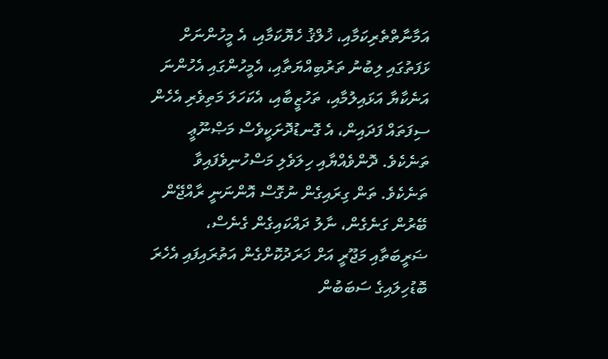އަމާނާތްތެރިކަމާއި، ޚުލްޤު ހެޔޮކަމާއި، އެ މީހުންނަށް ޅަފަތުގައި ލިބުނު ތަރުބިއްޔަތާއި، އެމީހުންގައި އެހުންނަ އަނެކާޔާ އަޅައިލުމާއި، ތަހުޒީބާއި، އެކަހަލަ މަތިވެރި އެހެން ސިފަތައް ފަދައިން، އެ ގޮނޑުދޮށަކީވެސް މަޞްނޫޢީ ތަނެކެވެ. ދޮންވެއްޔާއި ހިލަވެލި މަސްހުނިވެފައިވާ ތަނެކެވެ. ތަން ގިރައިގެން ނުގޮސް އޮންނަނީ ރާއްޖޭން ބޭރުން ގަނެގެން، ނާލު ދައްކައިގެން ގެނެސް، ޟަރީބަތާއި މަޖޫރީ އަށް ޚަރަދުކޮށްގެން އަތުރައިފައި އެހެރަ ބޮޑުހިލައިގެ ސަބަބުން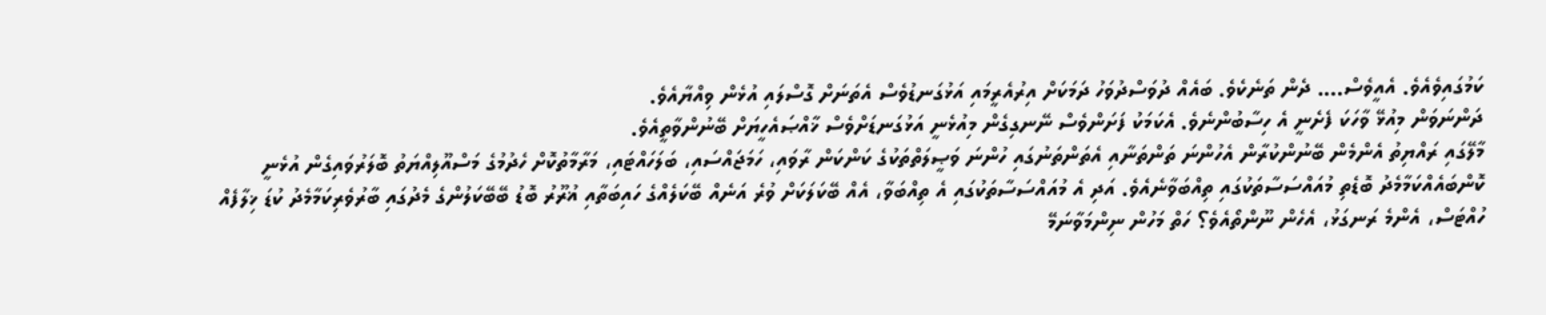ކަމުގައިވެއެވެ. އެއީވެސް…. ދެން ތަނެކެވެ. ބައެއް ދުވަސްދުވަހު ދަމަކަށް އިރުއެރީމައި އަޅުގަނޑުވެސް އެތަނަށް ގޮސްލައި އުޅެން ވިއްޔާއެވެ.
ދަންނަވަން މިއުޅޭ ވާހަކަ ފެށެނީ އެ ހިސާބުންނެވެ. އެކަމަކު ފަށަންވެސް ނޭނގިގެން މިއުޅެނީ އަޅުގަނޑަށްވެސް ޚާއްޞައެހީޔަށް ބޭނުންވާތީއެވެ.
މާލޭގައި ރައްޔިތު އެންމެން ބޭނުންކުރާން އެހުންނަ ތަންތަނާއި އެތަންތަނުގައި ހުންނަ ވަޞީލަތްތަކުގެ ކަންކަން ރާވައި، ހަމަޖައްސައި، ބަލަހައްޓައި، މަރާމާތުކޮށް ހެދުމުގެ މަސްއޫލިއްޔަތު ބޮލަރުވައިގެން އުޅެނީ ކޮންބައެއްކަމާމެދު ބޮޑެތި މުއައްސަސާތަކުގައި ތިއްބަވާނެއެވެ. އަދި އެ މުއައްސަސާތަކުގައި އެ ތިއްބަވާ، އެއް ބޭކަލަކަށް ވުރެ އަނެއް ބޭކަލެއްގެ ހައިބަތާއި ޣުރޫރު ބޮޑު ބޭބޭކަލުންގެ މެދުގައި ބާރުވެރިކަމާމެދު ކުޑަ ޚިލާފެއް ހުއްޓަސް، އެންމެ ރަނގަޅު، އެހެން ނޫންތޯއެވެ؟ ހަތް މަހުން ނިންމަވާނަމޭ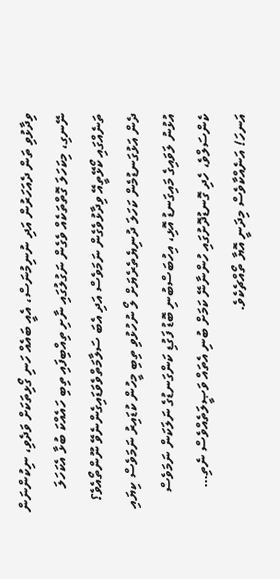ވިދާޅުވި ތަން ދެއަހަރުން އަދި ނުނިމުނަސް، އެއީ ބައެއް ހަނި ގޯޅިތަކަށް ވަދެވި، ނިކުންނަން ނޭނގި، މިކަހަލަ ގޮތްތަކެއް ވެގެން ނަގުލުގައި ނާށި ތިއްބިފައި ތިބި ހައެއްކަ ބުޅާ އެކަހަލަ ތަނެއްގައި ކޯޅޭތީއޭ ވިދާޅުވެގެން ނަމަވެސް އަދި އެބަ ސަލާމަތްވެވަޑައިގެންނެވޭ ނޫންތޯއެވެ؟ ދެން އަޅުގަނޑުމެން ކަހަލަ ދުނިޔެތެރެޔަށް ލޯ ނުހުޅުވި ތިބި މީހުން ކުޑައިރު ނަމަވެސް ކިޔައި އުޅުނު ލަވައިގެ މައިގަނޑު އޮޅި، އިހުބަސްބުނި ބޮޑު ފަގުޑި ކަންގަނޑުގެ ނަލަކަން ނަމަވެސް ކެންސަލްވެ، ހެދި ގޮނޑުދޮށުގައި ހުންނާނޭ ކަމަށް ބުނި އެތައް ވަޞީލަތެއްވެސް ނެތި… އަނހަ! އަނެއްކާވެސް މިދަނީ އޮޔާ ތޯއްޗެކެވެ.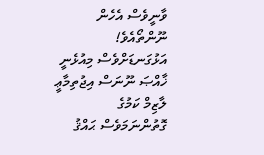ވާނީވެސް އެހެން ނޫންތޯއެވެ! އަޅުގަނޑަށްވެސް މިއުޅެނީ ޚާއްޞަ ނޫނަސް އިޖުތިމާޢީ ލާޒިމް ކަމުގެ ގޮތުންނަމަވެސް ޙައްޤު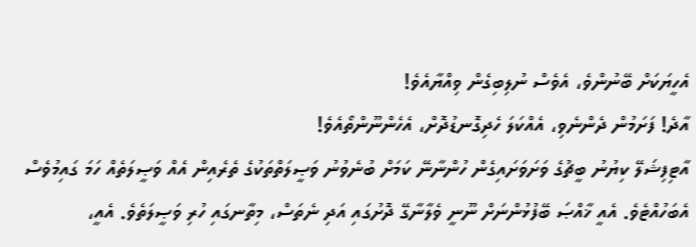އެހީޔަކަށް ބޭނުންވެ، އެވެސް ނުލިބިގެން ވިއްޔާއެވެ!
އާދެ! ފަށަމުން ދެންނެވި، އެއްކަލަ ހެދިގޮނޑުދޮށް، އެހެންނޫންތޯއެވެ!
އާޓިފިޝަލޭ ކިޔުނު ބީޗުގެ ވަށަވަށައިގެން ހުންނާނޭ ކަމަށް ބުނެވުނު ވަޞީލަތްތަކުގެ ތެރެއިން އެއް ވަޞީލަތެއް ހަމަ ގައިމުވެސް އެބަހުއްޓެވެ. އެއީ ޚާއްޞަ ބޭފުޅުންނަށް ނޫނީ ވެލާނާގޭ ދޮށުގައި އަދި ނެތަސް، މިތާނގައި ހުރި ވަޞީލަތެވެ. އެއީ،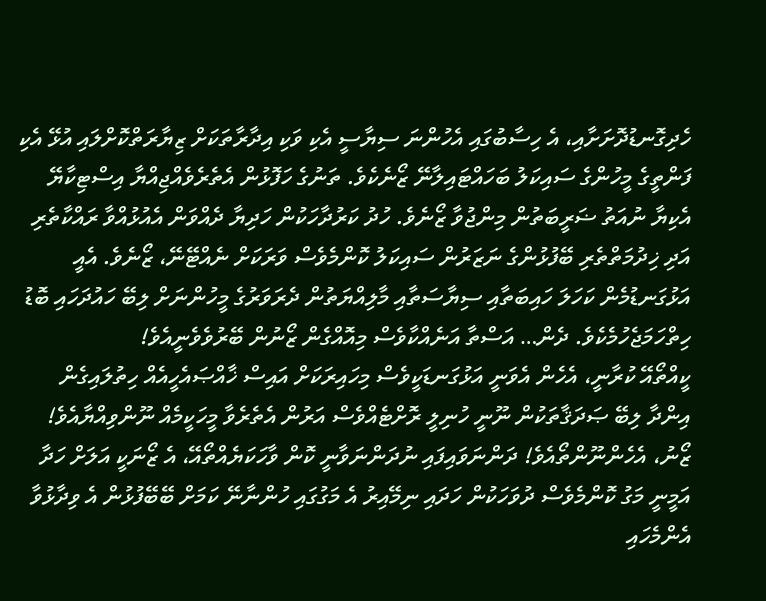ހެދިގޮނޑުދޮށަށާއި، އެ ހިސާބުގައި އެހުންނަ ސިޔާސީ އެކި ވަކި އިދާރާތަކަށް ޒިޔާރަތްކޮށްލައި އުޅޭ އެކި ފަންތީގެ މީހުންގެ ސައިކަލު ބަހައްޓައިލާނޭ ޒޯނެކެވެ. ތަނުގެ ހަފޮޅުން އެތެރެވެއްޖިއްޔާ އިސްޓިކާޔޭ އެކިޔާ ނުއަތު ޟަރީބަތުން މިންޖުވާ ޒޯނެވެ. ހުދު ކަރުދާހަކުން ހަދިޔާ ދެއްވަން އެއުޅުއްވާ ރައްކާތެރި އަދި ޚިދުމަތްތެރި ބޭފުޅުންގެ ނަޒަރުން ސައިކަލު ކޮންމެވެސް ވަރަކަށް ނެއްޓޭނޭ، ޒޯނެވެ. އެއީ އަޅުގަނޑުމެން ކަހަލަ ހައިބަތާއި ސިޔާސަތާއި މާލިއްޔަތުން ދެރަވަރުގެ މީހުންނަށް ލިބޭ ހައުދަހައި ބޮޑު ހިތްހަމަޖެހުމެކެވެ. ދެން… އަސްތާ އަނެއްކާވެސް މިއޮއްގެން ޒޯނުން ބޭރުވެވެނީއެވެ!
ކީއްތޯއޭ ކުރާނީ، އެހެން އެވަނީ އަޅުގަނޑަކީވެސް މިހައިރަކަށް އައިސް ޚާއްޞައެހީއެއް ހިތުލައިގެން އިންދާ ލިބޭ ޞަދަޤާތަކުން ނޫނީ ހުނިލީ ރޮށްޓެއްވެސް އަރުން އެތެރެވާ މީހަކީމެއް ނޫންވިއްޔާއެވެ!
ޒޯނު، އެހެންނޫންތޯއެވެ! ދަންނަވައިފައި ނުދަންނަވާނީ ކޮން ވާހަކަޔެއްތޯއޭ، އެ ޒޯނަކީ އަލަށް ހަދާ އަމީނީ މަގު ކޮންމެވެސް ދުވަހަކުން ހަދައި ނިމޭއިރު އެ މަގުގައި ހުންނާނޭ ކަމަށް ބޭބޭފުޅުން އެ ވިދާޅުވާ އެންމެހައި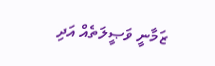ޒަމާނީ ވަޞީލަތެއް އަދި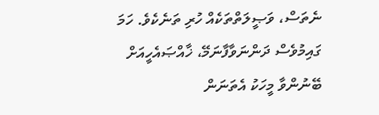ނެތަސް، ވަޞީލަތްތަކެއް ހުރި ތަނެކެވެ. ހަމަ ގައިމުވެސް ދަންނަވާފާނަމޭ، ޚާއްޞައެހީއަށް ބޭނުންވާ މީހަކު އެތަނަން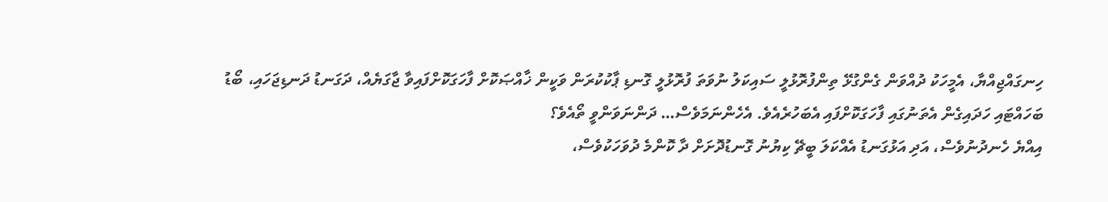ހިނގައްޖިއްޔާ، އެމީހަކު ދުއްވަން ގެންގުޅޭ ތިންފުރޮޅުލީ ސައިކަލު ނުވަތަ ފުރޮޅުލީ ގޮނޑި ޕާކުކުރަން ވަކީން ޚާއްޞަކޮށް ފާހަގަކޮށްފައިވާ ޖާގަޔެއް، ދަގަނޑު ދަނޑިޖަހައި، ބޯޑު ބަހައްޓައި ހަދައިގެން އެތަނުގައި ފާހަގަކޮށްފައި އެބަހުރެއެވެ. އެހެންނަމަވެސް… ދަންނަވަންވީ ތޯއެވެ؟
އިއްޔެ ހެނދުނުވެސް، އަދި އަޅުގަނޑު އެއްކަލަ ބީޗޭ ކިޔުނު ގޮނޑުދޮށަށް ދާ ކޮންމެ ދުވަހަކުވެސް،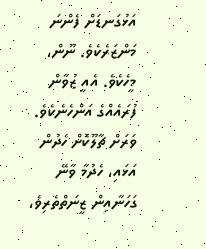އަޅުގަނޑަށް ފެންނަ މަންޒަރެކެވެ. ނޫން، މީހެކެވެ. އެއީ ޒުވާން ފުރައެއްގެ އަންހެނެކެވެ. ވަރަށް ޗާލޫކޮށް ހެދުން އަޅައި، ހެދުމާ ވާނޭ ގަހަނާއިން ޒީނަތްތެރިވެ،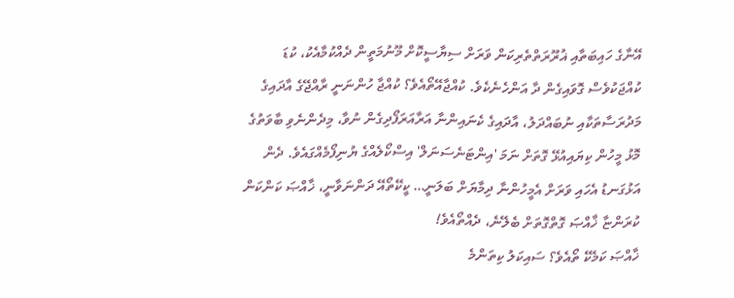އޭނާގެ ހައިބަތާއި ޣުރޫރަތްތެރިކަން ވަރަށް ސިޔާސީކޮށް މޫނުމަތީން ދެއްކުމާއެކު، ކުޑަ ކުއްޖަކުވެސް ގޮވައިގެން ދާ އަންހެނެކެވެ. ކުއްޖާއޭތޯއެވެ؟ ކުއްޖާ ހުންނަނީ ރާއްޖޭގެ އާދައިގެ މަދުރަސާތަކާއި ނުބައްދަލު، އާދައިގެ ކެނައިންނާ އަރާއަރަފޯދިގެން ނުވާ، މިދެންނެވި ބާވަތުގެ މޮޅު މީހުން ކިޔައިއުޅޭ ގޮތަށް ނަމަ 'އިންޓަނެސަނަލް' އިސްކޯލެއްގެ ޔުނިފޯމެއްގައެވެ. ދެން އަޅުގަނޑު އެހައި ވަރަށް އެމީހުންނާ ދިމާޔަށް ބަލަނީ… ކީކޭތޯއޭ ދަންނަވާނީ، ޚާއްޞަ ކަންކަން ކުރަންޏާ ޚާއްޞަ ގޮތްގޮތަށް ބެލޭނެ، ދެއްތޯއެވެ!
ޚާއްޞަ ކަމެކޭ ތޯއެވެ؟ ސައިކަލު ކިތަންމެ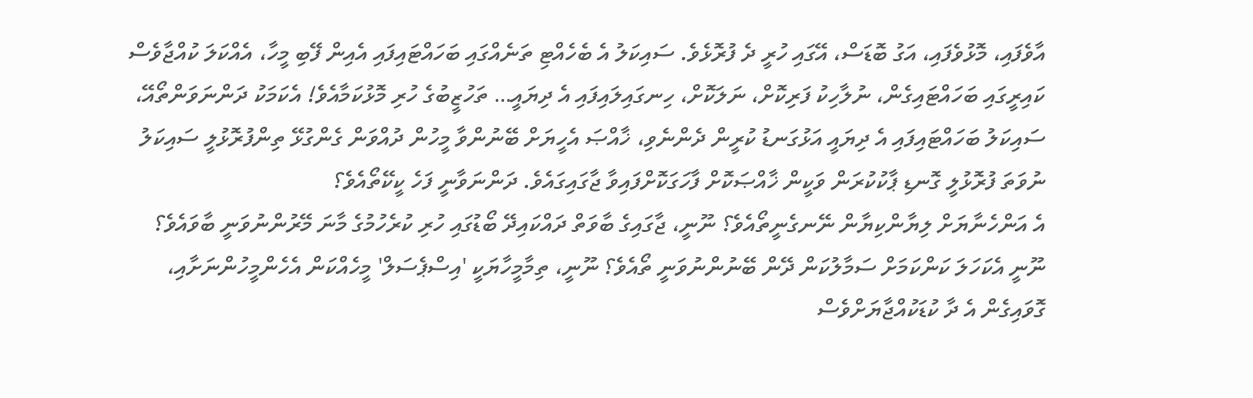އާވެފައި، މޮޅުވެފައި، އަގު ބޮޑަސް، އޭގައި ހުރީ ދެ ފުރޮޅެވެ. ސައިކަލު އެ ބެހެއްޓި ތަނެއްގައި ބަހައްޓައިފައި އެއިން ފޭބި މީހާ، އެއްކަލަ ކުއްޖާވެސް ކައިރީގައި ބަހައްޓައިގެން، ނުލާހިކު ފަރިކޮށް، ނަލަކޮށް، ހިނގައިލައިފައި އެ ދިޔައީ… ތަހުޒީބުގެ ހުރި މޮޅުކަމާއެވެ! އެކަމަކު ދަންނަވަންތޯއޭ، ސައިކަލު ބަހައްޓައިފައި އެ ދިޔައީ އަޅުގަނޑު ކުރީން ދެންނެވި، ޚާއްޞަ އެހީޔަށް ބޭނުންވާ މީހުން ދުއްވަން ގެންގުޅޭ ތިންފުރޮޅުލީ ސައިކަލު ނުވަތަ ފުރޮޅުލީ ގޮނޑި ޕާކުކުރަން ވަކީން ޚާއްޞަކޮށް ފާހަގަކޮށްފައިވާ ޖާގައިގައެވެ. ދަންނަވާނީ ފަހެ ކީކޭތޯއެވެ؟
އެ އަންހެނާޔަށް ލިޔާންކިޔާން ނޭނގެނީތޯއެވެ؟ ނޫނީ، ޖާގައިގެ ބާވަތް ދައްކައިދޭ ބޯޑުގައި ހުރި ކުރެހުމުގެ މާނަ މޭރުންނުވަނީ ބާވައެވެ؟ ނޫނީ އެކަހަލަ ކަންކަމަށް ސަމާލުކަން ދޭން ބޭނުންނުވަނީ ތޯއެވެ؟ ނޫނީ، ތިމާމީހާޔަކީ 'އިސްޕެސަލް' މީހެއްކަން އެހެންމީހުންނަށާއި، ގޮވައިގެން އެ ދާ ކުޑަކުއްޖާޔަށްވެސް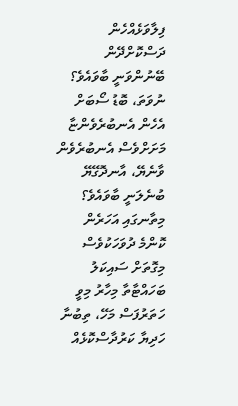ފިލާވަޅެއްހެން ދަސްކޮށްދޭން ބޭނުންވަނީ ބާވައެވެ؟ ނުވަތަ، ބޮޑު ސޯބަށް އެހެން އެނބުރެވެންޏާ މަށަށްވެސް އެނބުރެވެން ވާނެޔޭ، އާނދޮގޭޔޭ ބުނެލަނީ ބާވައެވެ؟ މިތާނގައި އަހަރެން ކޮންމެ ދުވަހަކުވެސް މިގޮތަށް ސައިކަލު ބަހައްޓާތާ މިހާރު މިވީ ހަތަރުފަސް މަހޭ، ތިބުނާ ހަދިޔާ ކަރުދާސްކޮޅެއް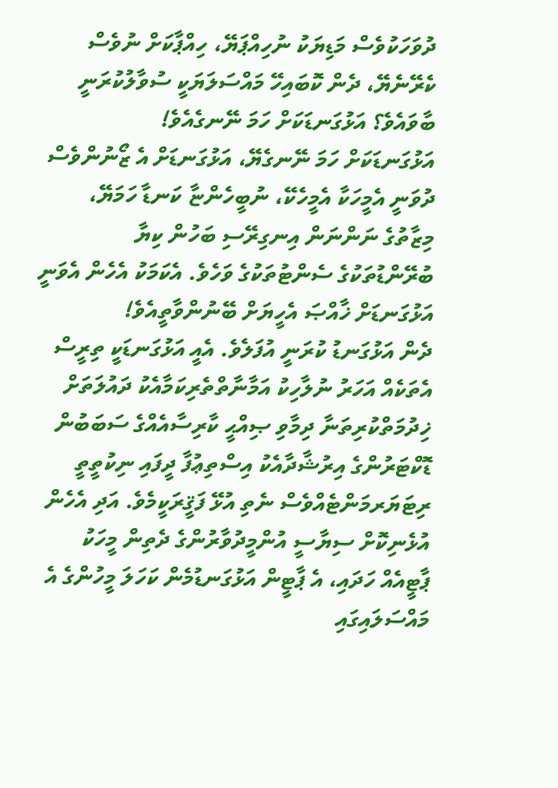ދުވަހަކުވެސް މަޑިޔަކު ނުހިއްޕަޔޭ، ހިއްޕާކަށް ނުވެސް ކެރޭނެޔޭ، ދެން ކޮބައިހޭ މައްސަލަޔަކީ ސުވާލުކުރަނީ ބާވައެވެ؟ އަޅުގަނޑަކަށް ހަމަ ނޭނގެއެވެ!
އަޅުގަނޑަކަށް ހަމަ ނޭނގެޔޭ، އަޅުގަނޑަށް އެ ޒޯނުންވެސް ދުވަނީ އެމީހަކާ އެމީހެކޭ، ނުބީހެންޏާ ކަނޑާ ހަމަޔޭ، މިޒާތުގެ ނަންނަން އިނގިރޭސި ބަހުން ކިޔާ ބުރޭންޑުތަކުގެ ސެންޓުތަކުގެ ވަހެވެ. އެކަމަކު އެހެން އެވަނީ އަޅުގަނޑަށް ޚާއްޞަ އެހީޔަށް ބޭނުންވާތީއެވެ!
ދެން އަޅުގަނޑު ކުރަނީ އުފަލެވެ. އެއީ އަޅުގަނޑަކީ ތިރީސް އެތަކެއް އަހަރު ނުލާހިކު އަމާނާތްތެރިކަމާއެކު ދައުލަތަށް ޚިދުމަތްކުރިތަނާ ދިމާވި ޞިއްޙީ ކާރިސާއެއްގެ ސަބަބުން ޑޮކްޓަރުންގެ އިރުޝާދާއެކު އިސްތިޢުފާ ދީފައި ނިކުތީތީ ރިޓަޔަރމަންޓެއްވެސް ނެތި އުޅޭ ފަޤީރަކީމެވެ. އަދި އެހެން އުޅެނިކޮށް ސިޔާސީ އުންމީދުވާރުންގެ ދެތިން މީހަކު ޕާޓީއެއް ހަދައި، އެ ޕާޓީން އަޅުގަނޑުމެން ކަހަލަ މީހުންގެ އެ މައްސަލައިގައި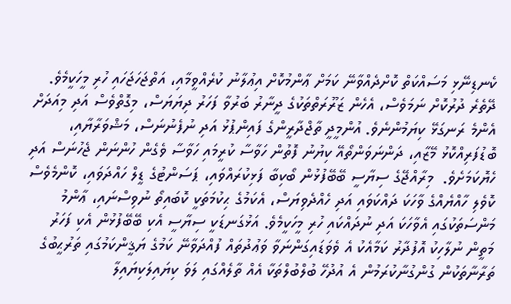ކެނޑިނޭޅި މަސައްކަތް ކޮށްދެއްވާނޭ ކަމަށް ޢާންމުކޮށް އިޢުލާނު ކުރެއްވީމާއި، އަތްޖަހަޖަހައި ހުރި މީހަކީމެވެ. ދޭތެރެ ދުރުކޮށް ނަމަވެސް، އެހެން ޒަރޫރަތްތަކުގެ ދީނާރު ބަރުވާ ފަހަރު ދިޔަޔަސް، މިގޮތްވެސް އަދި މިއަދަށް އެންމެ ރަނގަޅޭ ކިޔަމުންނެވެ. އުންމީދީ ތާޖްދާރީންގެ ފައިންޕުޅު އަދި ނުފެނުނަސް، މަޝްވަރާޔާއި، ބޮޑުފަރިއްކޮޅު މޭޒާއި، ދަންނަވަންތޯއޭ ކިޔުނު ފޮތުން ހަވާސާ ކުރީމައި ހަވާސާ ވެގެން ހުންނަން ޖެހުނަސް އަދި ހެޔޮކަމަށެވެ.  މިރާއްޖޭގެ ސިޔާސީ ބޭބޭފުޅުން ބޯކިބާ ފަޅިކުރައްވައި، ޕަސަންޓުގެ ޑީލް ހައްދަވައި، ކޮންމެވެސް ކޮވެލި ހާއްޔެއްގެ ވާހަކަ ދައްކަވައި އަދި ހެއްދެވިޔަސް، އެކަމުގެ ޙިކުމަތަކީ ކޮބައިތޯ ނުވިސްނައި، ޢާންމު މަންސަތަކުގައި އެވާހަކަ އަދި ނުދައްކައި ހުރި މީހަކީމެވެ. އަޅުގަނޑަކީ ސިޔާސީ އެކި ބޭބޭފުޅުން އެކި ފަހަރު މަތީން ނުލާހިކު އޮފުދާރު ކަމާއެކު އެ ވެވަޑައިގަންނަވާ ވަޢުދުތައް ފުއްދަވާނޭ ކަމުގެ ޔަޤީންކަމުގައި ތަރުޙީބުގެ ތަރާނާތަކުން ގުންގުނާކުރަމުން އެ އުދުހޭ ބުލްބުލްތަކާ އެއް ތާލެއްގައި ލަވަ ކިޔައިލަކިޔައިލާ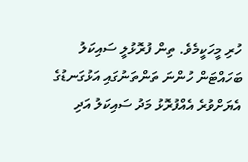ހުރި މީހަކީމެވެ. ތިން ފުރޮޅުލީ ސައިކަލު ބަހައްޓަން ހުންނަ ތަންތަނުގައި އަޅުގަނޑުގެ އެޔަށްވުރެ އެއްފުރޮޅު މަދު ސައިކަލު އަދި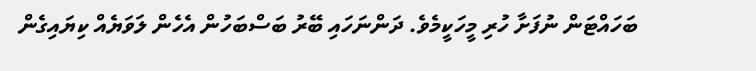ބަހައްޓަން ނުފަށާ ހުރި މީހަކީމެވެ. ދަންނަހައި ބޭރު ބަސްބަހުން އެހެން ލަވަޔެއް ކިޔައިގެން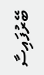ބޭރުފައިސާ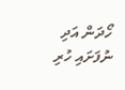ހޯދަން އަދި ނުފަށައި ހުރި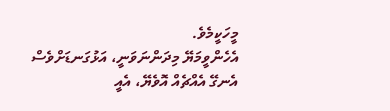މީހަކީމެވެ.
އެހެންވީމަޔޭ މިދަންނަވަނީ، އަޅުގަނޑަށްވެސް އެނގޭ އެއްޗެއް އޮވެޔޭ، އެއީ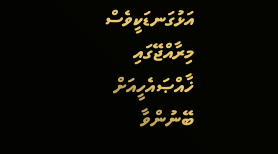އަޅުގަނޑަކީވެސް މިރާއްޖޭގައި ޚާއްޞައެހީއަށް ބޭނުންވާ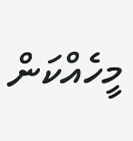މީހެއްކަން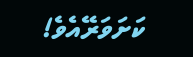ކަށަވަރޭއެވެ!